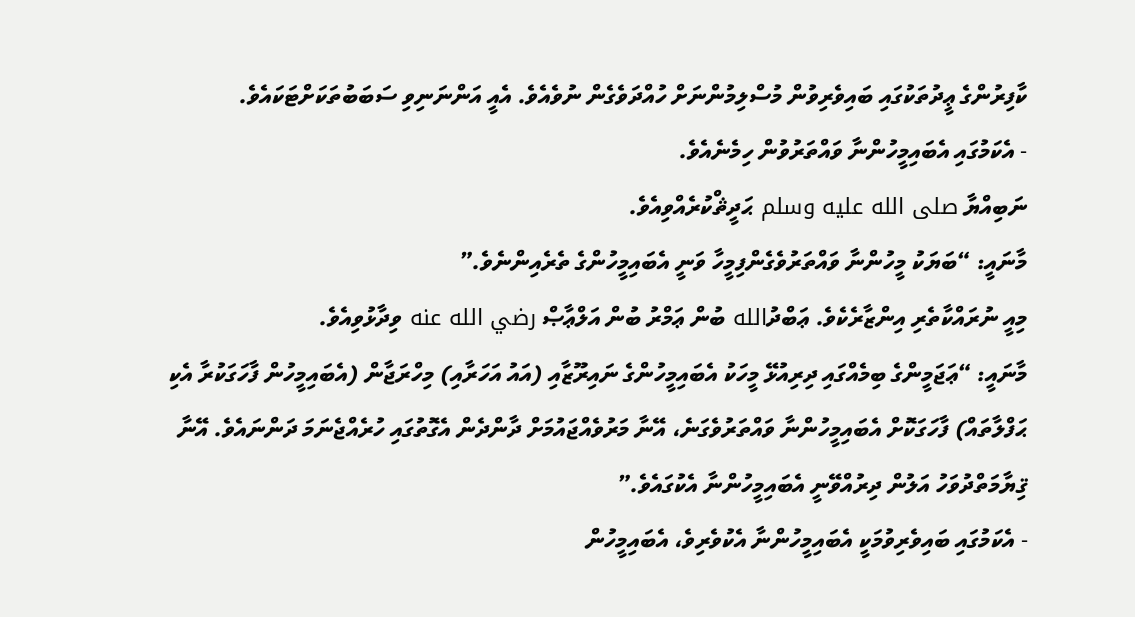ކާފިރުންގެ ޢީދުތަކުގައި ބައިވެރިވުން މުސްލިމުންނަށް ހުއްދަވެގެން ނުވެއެވެ. އެއީ އަންނަނިވި ސަބަބުތަކަށްޓަކައެވެ.
- އެކަމުގައި އެބައިމީހުންނާ ވައްތަރުވުން ހިމެނެއެވެ.
ނަބިއްޔާ صلى الله عليه وسلم ޙަދީޘްކުރެއްވިއެވެ.
މާނައީ: “ބަޔަކު މީހުންނާ ވައްތަރުވެގެންފިމީހާ ވަނީ އެބައިމީހުންގެ ތެރެއިންނެވެ.”
މިއީ ނުރައްކާތެރި އިންޒާރެކެވެ. ޢަބްދުالله ބުން ޢަމްރު ބުން އަލްޢާޞް رضي الله عنه ވިދާޅުވިއެވެ.
މާނައީ: “ޢަޖަމީންގެ ބިމެއްގައި ދިރިއުޅޭ މީހަކު އެބައިމީހުންގެ ނައިރޫޒާއި (އައު އަހަރާއި) މިހްރަޖާން (އެބައިމީހުން ފާހަގަކުރާ އެކި ޙަފްލާތައް) ފާހަގަކޮށް އެބައިމީހުންނާ ވައްތަރުވެގަނެ، އޭނާ މަރުވެއްޖައުމަށް ދާންދެން އެގޮތުގައި ހުރެއްޖެނަމަ ދަންނައެވެ. އޭނާ ޤިޔާމަތްދުވަހު އަލުން ދިރުއްވޭނީ އެބައިމީހުންނާ އެކުގައެވެ.”
- އެކަމުގައި ބައިވެރިވުމަކީ އެބައިމީހުންނާ އެކުވެރިވެ، އެބައިމީހުން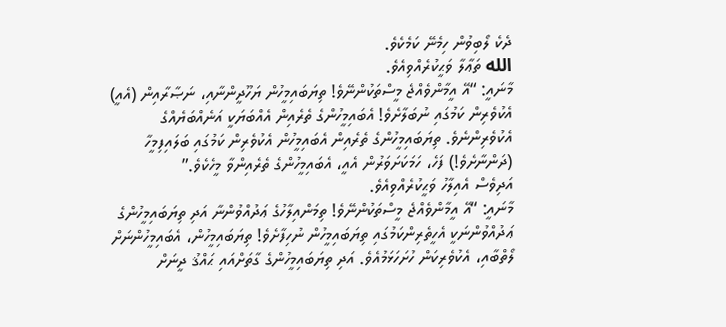ދެކެ ލޯބިވުން ހިމެނޭ ކަމެކެވެ.
الله ތަޢާލާ ވަޙީކުރެއްވިއެވެ.
މާނައީ: “އޭ އީމާންވެއްޖެ މީސްތަކުންނޭވެ! ތިޔަބައިމީހުން ޔަހޫދީންނާއި، ނަޞާރާއިން (އެއީ) އެކުވެރިން ކަމުގައި ނުބަލާށެވެ! އެބައިމީހުންގެ ތެރެއިން އެއްބަޔަކީ އަނެއްބަޔެއްގެ އެކުވެރިންނެވެ. ތިޔަބައިމީހުންގެ ތެރެއިން އެބައިމީހުން އެކުވެރިން ކަމުގައި ބަލައިފިމީހާ (ދަންނާށެވެ!) ފަހެ، ހަމަކަށަވަރުން އެއީ، އެބައިމީހުންގެ ތެރެއިންވާ މީހެކެވެ.”
އަދިވެސް އެއިލާހު ވަޙީކުރެއްވިއެވެ.
މާނައީ: “އޭ އީމާންވެއްޖެ މީސްތަކުންނޭވެ! ތިމަންއިލާހުގެ ޢަދުއްވުންނާ އަދި ތިޔަބައިމީހުންގެ ޢަދުއްވުންނަކީ އެހީތެރިންކަމުގައި ތިޔަބައިމީހުން ނުހިފާށެވެ! ތިޔަބައިމީހުން، އެބައިމީހުންނަށް ލޯތްބާއި، އެކުވެރިކަން ހުށަހަޅަމުއެވެ. އަދި ތިޔަބައިމީހުންގެ ގާތަށްއައި ޙައްޤު ދީނަށް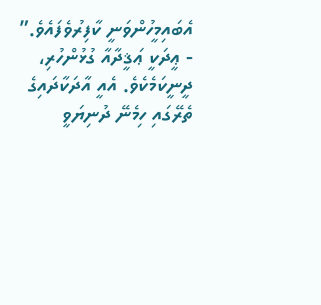އެބައިމީހުންވަނީ ކާފިރުވެފައެވެ.”
- ޢީދަކީ ޢަޤީދާއާ ގުޅުންހުރި، ދީނީކަމެކެވެ. އެއީ އާދަކާދައިގެ ތެރޭގައި ހިމެނޭ ދުނިޔަވީ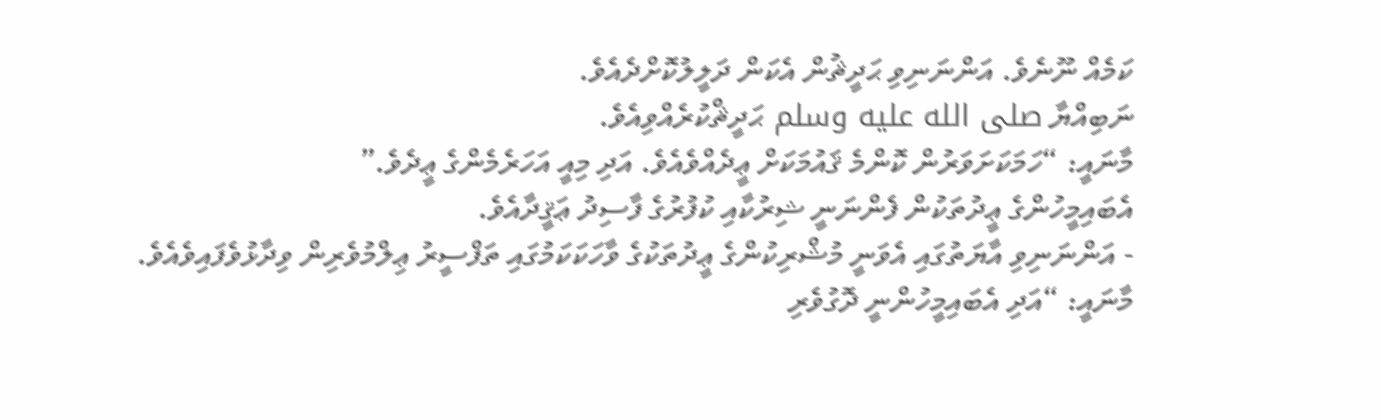ކަމެއް ނޫނެވެ. އަންނަނިވި ޙަދީޘުން އެކަން ދަލީލުކޮށްދެއެވެ.
ނަބިއްޔާ صلى الله عليه وسلم ޙަދީޘްކުރެއްވިއެވެ.
މާނައީ: “ހަމަކަށަވަރުން ކޮންމެ ޤައުމަކަށް ޢީދެއްވެއެވެ. އަދި މިއީ އަހަރެމެންގެ ޢީދެވެ.”
އެބައިމީހުންގެ ޢީދުތަކުން ފެންނަނީ ޝިރުކާއި ކުފުރުގެ ފާސިދު ޢަޤީދާއެވެ.
- އަންނަނިވި އާޔަތުގައި އެވަނީ މުޝްރިކުންގެ ޢީދުތަކުގެ ވާހަކަކަމުގައި ތަފްސީރު ޢިލްމުވެރިން ވިދާޅުވެފައިވެއެވެ.
މާނައީ: “އަދި އެބައިމީހުންނީ ދޮގުވެރި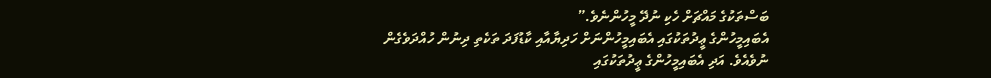ބަސްތަކުގެ މައްޗަށް ހެކި ނުދޭ މީހުންނެވެ.”
އެބައިމީހުންގެ ޢީދުތަކުގައި އެބައިމީހުންނަށް ހަދިޔާއާއި ކާޑުފަދަ ތަކެތި ދިނުން ހުއްދަވެގެން ނުވެއެވެ. އަދި އެބައިމީހުންގެ ޢީދުތަކުގައި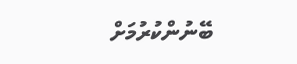ބޭނުންކުރުމަށް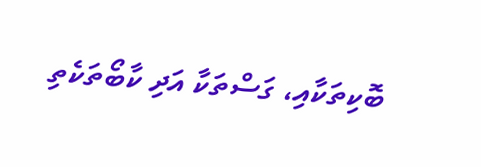ބޮކިތަކާއި، ގަސްތަކާ އަދި ކާބޯތަކެތި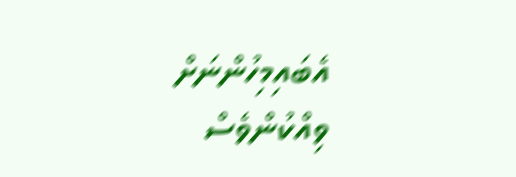އެބައިމިހުންނަށް ވިއްކުންވެސް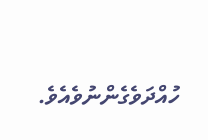ހުއްދަވެގެންނުވެއެވެ.